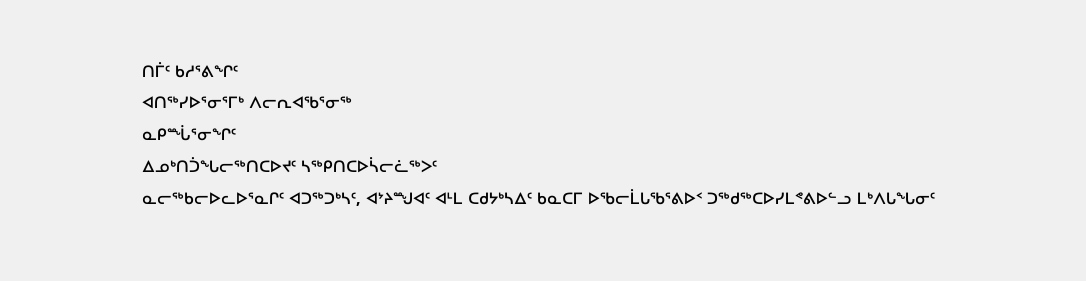ᑎᒦᑦ ᑲᓱᕐᕕᖏᑦ
ᐊᑎᖅᓯᐅᕐᓂᕐᒥᒃ ᐱᓕᕆᐊᖃᕐᓂᖅ
ᓇᑭᙶᕐᓂᖏᑦ
ᐃᓄᒃᑎᑑᖓᓕᖅᑎᑕᐅᔪᑦ ᓴᖅᑭᑎᑕᐅᓵᓕᓛᖅᐳᑦ
ᓇᓕᖅᑲᓕᐅᓚᐅᕐᓇᒋᑦ ᐊᑐᖅᑐᒃᓴᑦ, ᐊᔾᔨᙳᐊᑦ ᐊᒻᒪ ᑕᑯᔭᒃᓴᐃᑦ ᑲᓇᑕᒥ ᐅᖃᓕᒫᒐᖃᕐᕕᐅᑉ ᑐᖅᑯᖅᑕᐅᓯᒪᕝᕕᐅᓪᓗ ᒪᒃᐱᒐᖓᓂᑦ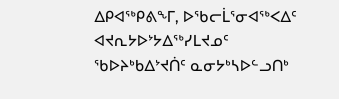ᐃᑭᐊᖅᑭᕕᖕᒥ, ᐅᖃᓕᒫᕐᓂᐊᖅᐸᐃᑦ ᐊᔪᕆᔭᐅᔾᔭᐃᖅᓯᒪᔪᓄᑦ ᖃᐅᔨᒃᑲᐃᔾᔪᑏᑦ ᓇᓂᔭᒃᓴᐅᓪᓗᑎᒃ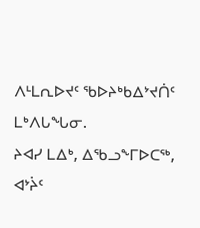ᐱᒻᒪᕆᐅᔪᑦ ᖃᐅᔨᒃᑲᐃᔾᔪᑏᑦ ᒪᒃᐱᒐᖓᓂ.
ᔨᐊᓯ ᒪᐃᒃ, ᐃᖃᓗᖕᒥᐅᑕᖅ, ᐊᔾᔩᑦ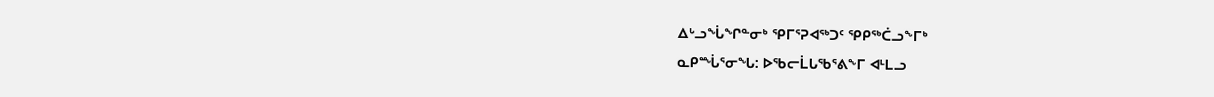ᐃᒡᓗᖔᖏᓐᓂᒃ ᕿᒥᕐᕈᐊᖅᑐᑦ ᕿᑭᖅᑖᓗᖕᒥᒃ
ᓇᑭᙶᕐᓂᖓ: ᐅᖃᓕᒫᒐᖃᕐᕕᖕᒥ ᐊᒻᒪᓗ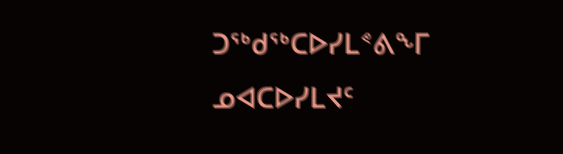ᑐᖅᑯᖅᑕᐅᓯᒪᕝᕕᖕᒥ ᓄᐊᑕᐅᓯᒪᔪᑦ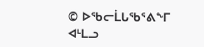© ᐅᖃᓕᒫᒐᖃᕐᕕᖕᒥ ᐊᒻᒪᓗ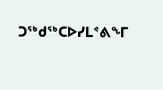ᑐᖅᑯᖅᑕᐅᓯᒪᕝᕕᖕᒥ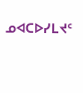ᓄᐊᑕᐅᓯᒪᔪᑦ